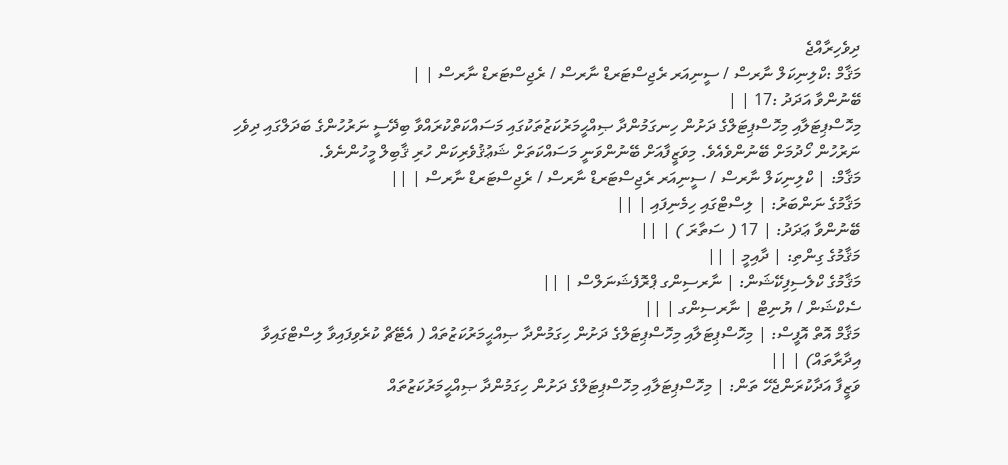ދިވެހިރާއްޖެ
މަޤާމް :ކްލިނިކަލް ނާރސް / ސީނިއަރ ރެޖިސްޓަރޑް ނާރސް / ރެޖިސްޓަރޑް ނާރސް | |
ބޭނުންވާ އަދަދު :17 | |
މިހޮސްޕިޓަލާއި މިހޮސްޕިޓަލްގެ ދަށުން ހިނގަމުންދާ ޞިއްޙީމަރުކަޒުތަކުގައި މަސައްކަތްކުރައްވާ ބިދޭސީ ނަރުހުންގެ ބަދަލްގައި ދިވެހި ނަރުހުން ހޯދުމަށް ބޭނުންވެއެވެ. މިވަޒީފާއަށް ބޭނުންވަނީ މަސައްކަތަށް ޝަޢުޤުވެރިކަން ހުރި ޤާބިލް މީހުންނެވެ.
މަޤާމް: | ކްލިނިކަލް ނާރސް / ސީނިއަރ ރެޖިސްޓަރޑް ނާރސް / ރެޖިސްޓަރޑް ނާރސް | ||
މަޤާމުގެ ނަންބަރު: | ލިސްޓްގައި ހިމެނިފައި | ||
ބޭނުންވާ ޢަދަދު: | 17 ( ސަތާރަ ) | ||
މަޤާމުގެ ގިންތި: | ދާއިމީ | ||
މަޤާމުގެ ކްލެސިފިކޭޝަން: | ނާރސިންގ ޕްރޮފެޝަނަލްސް | ||
ސެކްޝަން / ޔުނިޓް | ނާރސިންގ | ||
މަޤާމް އޮތް އޮފީސް: | މިހޮސްޕިޓަލާއި މިހޮސްޕިޓަލްގެ ދަށުން ހިގަމުންދާ ޞިއްޙީމަރުކަޒުތައް ( އެޓޭޗް ކުރެވިފައިވާ ލިސްޓްގައިވާ އިދާރާތައް) | ||
ވަޒީފާ އަދާކުރަންޖެހޭ ތަން: | މިހޮސްޕިޓަލާއި މިހޮސްޕިޓަލްގެ ދަށުން ހިގަމުންދާ ޞިއްޙީމަރުކަޒުތައް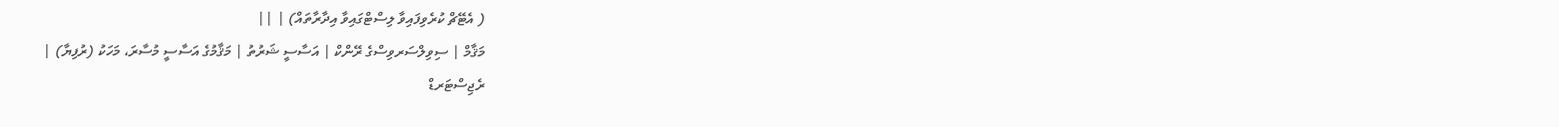( އެޓޭޗް ކުރެވިފައިވާ ލިސްޓްގައިވާ އިދާރާތައް) | ||
މަޤާމް | ސިވިލްސަރވިސްގެ ރޭންކް | އަސާސީ ޝަރުތު | މަޤާމުގެ އަސާސީ މުސާރަ، މަހަކު (ރުފިޔާ) |
ރެޖިސްޓަރޑް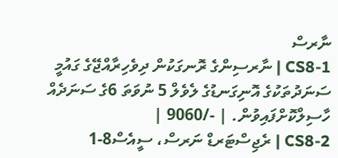ނާރސް
CS8-1 | ނާރސިންގެ ރޮނގަކުން ދިވެހިރާއްޖޭގެ ގައުމީ ސަނަދުތަކުގެ އޮނިގަނޑުގެ ލެވެލް 5 ނުވަތަ 6ގެ ސަނަދެއް ހާސިލްކޮށްފައިވުން. | -/9060 |
CS8-2 | ރެޖިސްޓަރޑް ނަރސް، ސީއެސް8-1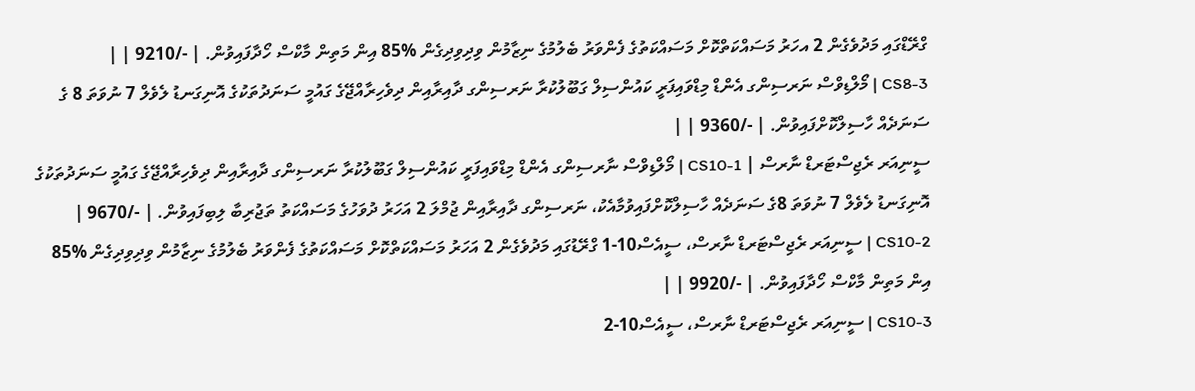ގްރޭޑްގައި މަދުވެގެން 2 އހަރު މަސައްކަތްކޮށް މަސައްކަތުގެ ފެންވަރު ބެލުމުގެ ނިޒާމުން ވިދިވިދިގެން %85 އިން މަތިން މާކްސް ހޯދާފައިވުން. | -/9210 | |
CS8-3 | މޯލްޑިވްސް ނަރސިންގ އެންޑް މިޑްވައިފަރީ ކައުންސިލް ގަބޫލުކުރާ ނަރސިންގ ދާއިރާއިން ދިވެހިރާއްޖޭގެ ގައުމީ ސަނަދުތަކުގެ އޮނިގަނޑު ލެވެލް 7 ނުވަތަ 8 ގެ ސަނަދެއް ހާސިލްކޮށްފައިވުން. | -/9360 | |
ސީނިއަރ ރެޖިސްޓަރޑް ނާރސް | CS10-1 | މޯލްޑިވްސް ނާރސިންގ އެންޑް މިޑްވައިފަރީ ކައުންސިލް ގަބޫލުކުރާ ނަރސިންގ ދާއިރާއިން ދިވެހިރާއްޖޭގެ ގައުމީ ސަނަދުތަކުގެ އޮނިގަނޑު ލެވެލް 7 ނުވަތަ 8ގެ ސަނަދެއް ހާސިލްކޮށްފައިވުމާއެކު، ނަރސިންގ ދާއިރާއިން ޖުމްލަ 2 އަހަރު ދުވަހުގެ މަސައްކަތު ތަޖުރިބާ ލިބިފައިވުން. | -/9670 |
CS10-2 | ސީނިއަރ ރެޖިސްޓަރޑް ނާރސް، ސީއެސް10-1 ގްރޭޑުގައި މަދުވެގެން 2 އަހަރު މަސައްކަތްކޮށް މަސައްކަތުގެ ފެންވަރު ބެލުމުގެ ނިޒާމުން ވިދިވިދިގެން %85 އިން މަތިން މާކްސް ހޯދާފައިވުން. | -/9920 | |
CS10-3 | ސީނިއަރ ރެޖިސްޓަރޑް ނާރސް، ސީއެސް10-2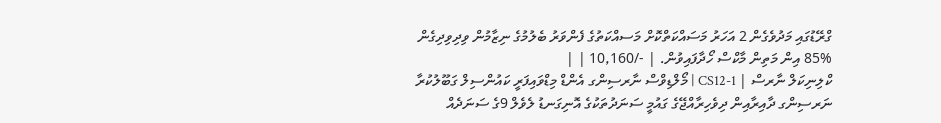ގްރޭޑުގައި މަދުވެގެން 2 އަހަރު މަސައްކަތްކޮށް މަސއްކަތުގެ ފެންވަރު ބެލުމުގެ ނިޒާމުން ވިދިވިދިގެން %85 އިން މަތިން މާކްސް ހޯދާފައިވުން. | -/10,160 | |
ކްލިނިކަލް ނާރސް | CS12-1 | މޯލްޑިވްސް ނާރސިންގ އެންޑް މިޑްވައިފަރީ ކައުންސިލް ގަބޫލުކުރާ ނަރސިންގ ދާއިރާއިން ދިވެހިރާއްޖޭގެ ގައުމީ ސަނަދުތަކުގެ އޮނިގަނޑު ލެވެލް 9ގެ ސަނަދެއް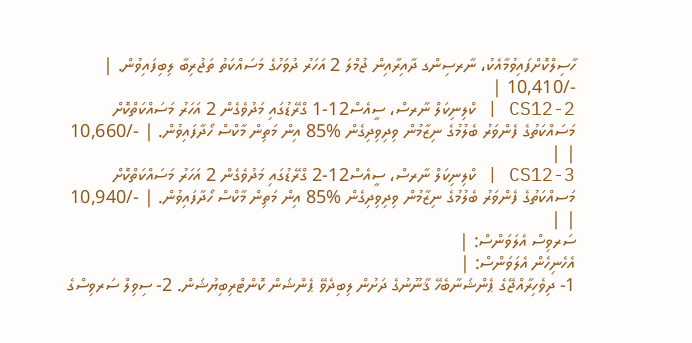ހާސިލްކޮށްފައިވުމާއެކު، ނާރސިންގ ދާއިރާއިން ޖުމްލަ 2 އަހަރު ދުވަހުގެ މަސައްކަތު ތަޖުރިބާ ލިބިފައިވުން. | -/10,410 |
CS12-2 | ކްލިނިކަލް ނާރސް، ސީއެސް12-1 ގްރޭޑުގައި މަދުވެގެން 2 އަހަރު މަސައްކަތްކޮށް މަސައްކަތުގެ ފެންވަރު ބެލުމުގެ ނިޒާމުން ވިދިވިދިގެން %85 އިން މަތިން މާކްސް ހޯދާފައިވުން. | -/10,660 | |
CS12-3 | ކްލިނިކަލް ނާރސް، ސީއެސް12-2 ގްރޭޑުގައި މަދުވެގެން 2 އަހަރު މަސައްކަތްކޮށް މަސއްކަތުގެ ފެންވަރު ބެލުމުގެ ނިޒާމުން ވިދިވިދިގެން %85 އިން މަތިން މާކްސް ހޯދާފައިވުން. | -/10,940 | |
ސަރވިސް އެލަވަންސް: |
އެހެނިހެން އެލަވަންސް: |
1- ދިވެހިރާއްޖޭގެ ޕެންޝަނާބެހޭ ޤާނޫނުގެ ދަށުން ލިބިދެވޭ ޕެންޝަން ކޮންޓްރިބިޔުޝަން. 2- ސިވިލް ސަރވިސްގެ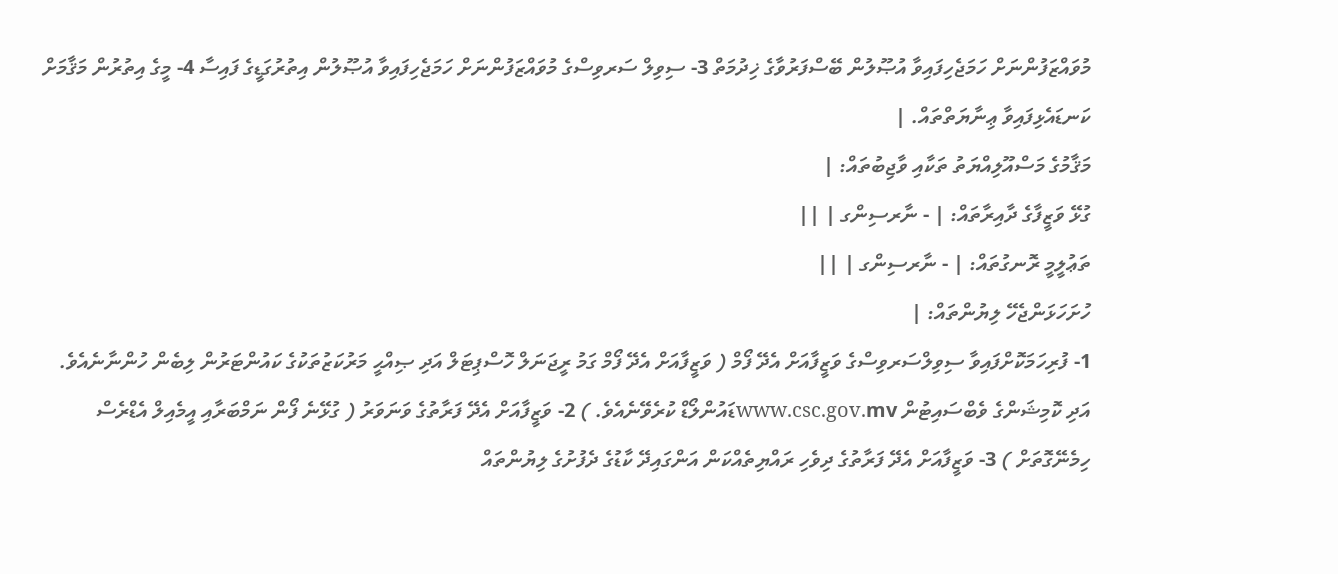މުވައްޒަފުންނަށް ހަމަޖެހިފައިވާ އުޞޫލުން ބޭސްފަރުވާގެ ޚިދުމަތް 3- ސިވިލް ސަރވިސްގެ މުވައްޒަފުންނަށް ހަމަޖެހިފައިވާ އުޞޫލުން އިތުރުގަޑީގެ ފައިސާ 4- މީގެ އިތުރުން މަޤާމަށް ކަނޑައެޅިފައިވާ ޢިނާޔަތްތައް. |
މަޤާމުގެ މަސްއޫލިއްޔަތު ތަކާއި ވާޖިބުތައް: |
ގުޅޭ ވަޒީފާގެ ދާއިރާތައް: | - ނާރސިންގ | ||
ތަޢުލީމީ ރޮނގުތައް: | - ނާރސިންގ | ||
ހުށަހަޅަންޖެހޭ ލިޔުންތައް: |
1- ފުރިހަމަކޮށްފައިވާ ސިވިލްސަރވިސްގެ ވަޒީފާއަށް އެދޭ ފޯމް ( ވަޒީފާއަށް އެދޭ ފޯމް ގަމު ރީޖަނަލް ހޮސްޕިޓަލް އަދި ޞިއްޙީ މަރުކަޒުތަކުގެ ކައުންޓަރުން ލިބެން ހުންނާނެއެވެ. އަދި ކޮމިޝަންގެ ވެބްސައިޓުން www.csc.gov.mvޑައުންލޯޑް ކުރެވޭނެއެވެ. ) 2- ވަޒީފާއަށް އެދޭ ފަރާތުގެ ވަނަވަރު ( ގުޅޭނެ ފޯން ނަމްބަރާއި އީމެއިލް އެޑްރެސް ހިމެނޭގޮތަށް ) 3- ވަޒީފާއަށް އެދޭ ފަރާތުގެ ދިވެހި ރައްޔިތެއްކަން އަންގައިދޭ ކާޑުގެ ދެފުށުގެ ލިޔުންތައް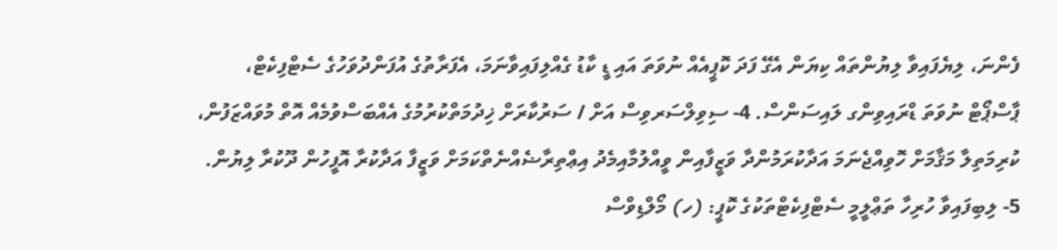ފެންނަ، ލިޔެފައިވާ ލިޔުންތައް ކިޔަން އެގޭ ފަދަ ކޮޕީއެއް ނުވަތަ އައި ޑީ ކާޑު ގެއްލިފައިވާނަމަ، އެފަރާތުގެ އުފަންދުވަހުގެ ސެޓްފިކެޓް، ޕާސްޕޯޓް ނުވަތަ ޑްރައިވިންގ ލައިސަންސް. 4- ސިވިލްސަރވިސް އަށް / ސަރުކާރަށް ޚިދުމަތްކުރުމުގެ އެއްބަސްވުމެއް އޮތް މުވައްޒަފުން، ކުރިމަތިލާ މަޤާމަށް ހޮވިއްޖެނަމަ އަދާކުރަމުންދާ ވަޒީފާއިން ވީއްލުމާއިމެދު އިޢްތިރާޟެއްނެތްކަމަށް ވަޒީފާ އަދާކުރާ އޮފީހުން ދޫކުރާ ލިޔުން. 5- ލިބިފައިވާ ހުރިހާ ތަޢްލީމީ ސެޓްފިކެޓްތަކުގެ ކޮޕީ: (ހ) މޯލްޑިވްސް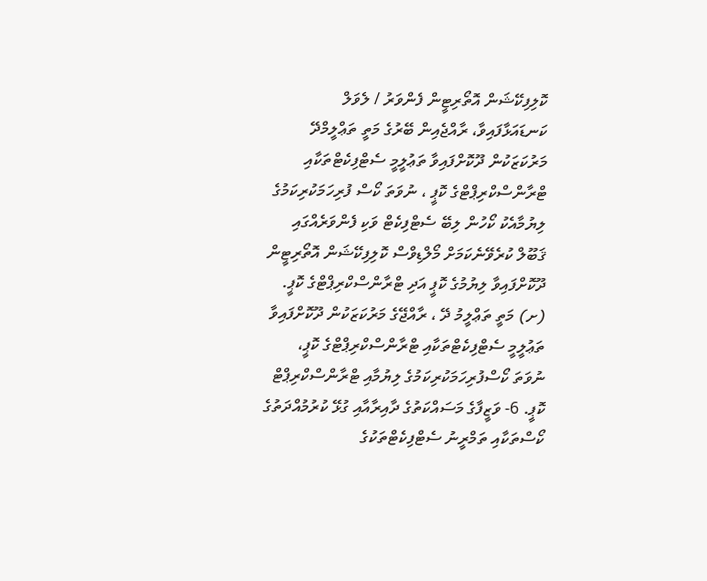ކޮލިފިކޭޝަން އޮތޯރިޓީން ފެންވަރު / ލެވަލް ކަނޑައަޅާފައިވާ، ރާއްޖެއިން ބޭރުގެ މަތީ ތަޢްލީމްދޭ މަރުކަޒަކުން ދޫކޮށްފައިވާ ތަޢުލީމީ ސެޓްފިކެޓްތަކާއި ޓްރާންސްކްރިޕްޓްގެ ކޮޕީ ، ނުވަތަ ކޯސް ފުރިހަމަކުރިކަމުގެ ލިޔުމާއެކު ކޯހުން ލިބޭ ސެޓްފިކެޓް ވަކި ފެންވަރެއްގައި ޤަބޫލް ކުރެވޭނެކަމަށް މޯލްޑިވްސް ކޮލިފިކޭޝަން އޮތޯރިޓީން ދޫކޮށްފައިވާ ލިޔުމުގެ ކޮޕީ އަދި ޓްރާންސްކްރިޕްޓްގެ ކޮޕީ. (ށ) މަތީ ތަޢްލީމު ދޭ ، ރާއްޖޭގެ މަރުކަޒަކުން ދޫކޮށްފައިވާ ތަޢުލީމީ ސެޓްފިކެޓްތަކާއި ޓްރާންސްކްރިޕްޓްގެ ކޮޕީ، ނުވަތަ ކޯސްފުރިހަމަކުރިކަމުގެ ލިޔުމާއި ޓްރާންސްކްރިޕްޓް ކޮޕީ. 6- ވަޒީފާގެ މަސައްކަތުގެ ދާއިރާއާއި ގުޅޭ ކުރުމުއްދަތުގެ ކޯސްތަކާއި ތަމްރީނު ސެޓްފިކެޓްތަކުގެ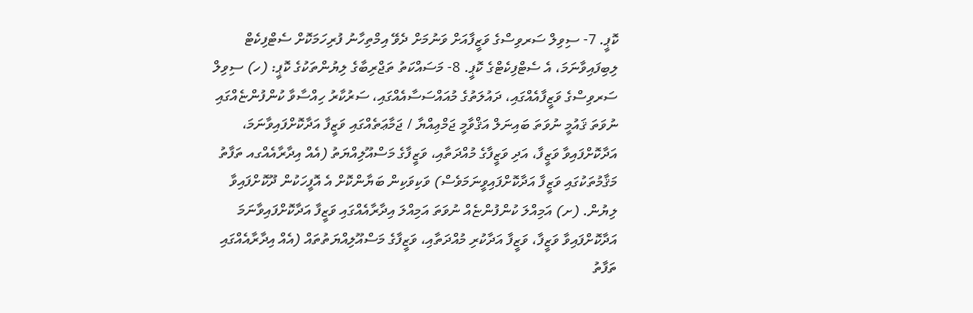ކޮޕީ. 7- ސިވިލް ސަރވިސްގެ ވަޒީފާއަށް ވަނުމަށް ދެވޭ އިމްތިހާނު ފުރިހަމަކޮށް ސެޓްފިކެޓް ލިބިފައިވާނަމަ، އެ ސެޓްފިކެޓްގެ ކޮޕީ. 8- މަސައްކަތު ތަޖްރިބާގެ ލިޔުންތަކުގެ ކޮޕީ: (ހ) ސިވިލް ސަރވިސްގެ ވަޒީފާއެއްގައި، ދައުލަތުގެ މުއައްސަސާއެއްގައި، ސަރުކާރު ހިއްސާވާ ކުންފުންޏެއްގައި ނުވަތަ ޤައުމީ ނުވަތަ ބައިނަލް އަޤްވާމީ ޖަމްޢިއްޔާ / ޖަމާޢަތެއްގައި ވަޒީފާ އަދާކޮށްފައިވާނަމަ، އަދާކޮށްފައިވާ ވަޒީފާ، އަދި ވަޒީފާގެ މުއްދަތާއި، ވަޒީފާގެ މަސްއޫލިއްޔަތު (އެއް އިދާރާއެއްގއ ތަފާތު މަޤާމުތަކުގައި ވަޒީފާ އަދާކޮށްފައިވީނަމަވެސް) ވަކިވަކިން ބަޔާންކޮށް އެ އޮފީހަކުން ދޫކޮށްފައިވާ ލިޔުން. (ށ) އަމިއްލަ ކުންފުންޏެއް ނުވަތަ އަމިއްލަ އިދާރާއެއްގައި ވަޒީފާ އަދާކޮށްފައިވާނަމަ އަދާކޮށްފައިވާ ވަޒީފާ، ވަޒީފާ އަދާކުރި މުއްދަތާއި، ވަޒީފާގެ މަސްއޫލިއްޔަތުތައް (އެއް އިދާރާއެއްގައި ތަފާތު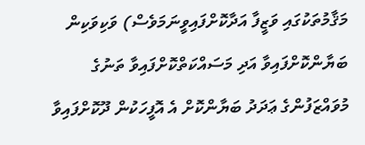މަޤާމުތަކުގައި ވަޒީފާ އަދާކޮށްފައިވީނަމަވެސް) ވަކިވަކިން ބަޔާންކޮށްފައިވާ އަދި މަސައްކަތްކޮށްފައިވާ ތަނުގެ މުވައްޒަފުންގެ ޢަދަދު ބަޔާންކޮށް އެ އޮފީހަކުން ދޫކޮށްފައިވާ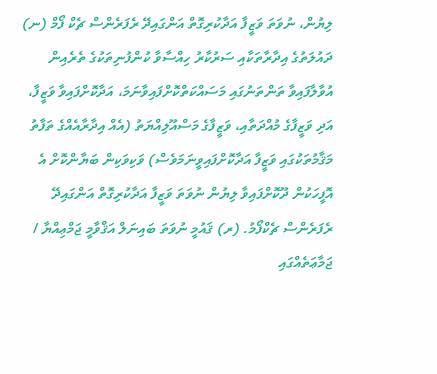ލިޔުން، ނުވަތަ ވަޒީފާ އަދާކުރިގޮތް އަންގައިދޭ ރެފަރެންސް ޗެކް ފޯމް (ނ) ދައުލަތުގެ އިދާރާތަކާއި ސަރުކާރު ހިއްސާވާ ކުންފުނިތަކުގެ ތެރެއިން އުވާލާފައިވާ ތަންތަނުގައި މަސައްކަތްކޮށްފައިވާނަމަ، އަދާކޮށްފައިވާ ވަޒީފާ، އަދި ވަޒީފާގެ މުއްދަތާއި، ވަޒީފާގެ މަސްއޫލިއްޔަތު (އެއް އިދާރާއެއްގެ ތަފާތު މަޤާމުތަކުގައި ވަޒީފާ އަދާކޮށްފައިވީނަމަވެސް) ވަކިވަކިން ބަޔާންކޮށް އެ އޮފީހަކުން ދޫކޮށްފައިވާ ލިޔުން ނުވަތަ ވަޒީފާ އަދާކުރިގޮތް އަންގައިދޭ ރެފަރެންސް ޗެކްފޯމު. (ރ) ޤައުމީ ނުވަތަ ބައިނަލް އަޤްވާމީ ޖަމްޢިއްޔާ / ޖަމާޢަތެއްގައި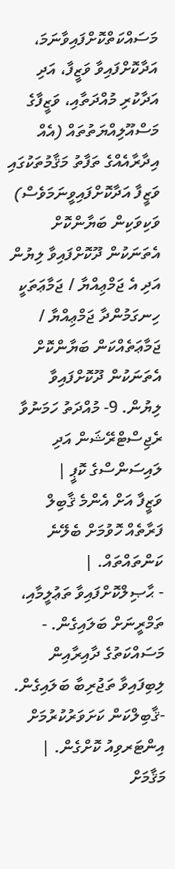މަސައްކަތްކޮށްފައިވާނަމަ، އަދާކޮށްފައިވާ ވަޒީފާ، އަދި އަދާކުރި މުއްދަތާއި، ވަޒީފާގެ މަސްއޫލިއްޔަތުތައް (އެއް އިދާރާއެއްގެ ތަފާތު މަޤާމުތަކުގައި ވަޒީފާ އަދާކޮށްފައިވީނަމަވެސް) ވަކިވަކިން ބަޔާންކޮށް އެތަނަކުން ދޫކޮށްފައިވާ ލިޔުން އަދި އެ ޖަމްޢިއްޔާ / ޖަމާޢަތަކީ ހިނގަމުންދާ ޖަމްޢިއްޔާ / ޖަމާޢަތެއްކަން ބަޔާންކޮށް އެތަނަކުން ދޫކޮށްފައިވާ ލިޔުން. 9- މުއްދަތު ހަމަނުވާ ރެޖިސްޓްރޭޝަން އަދި ލައިސަންސްގެ ކޮޕީ |
ވަޒީފާ އަށް އެންމެ ޤާބިލް ފަރާތެއް ހޮވުމަށް ބެލޭނެ ކަންތައްތައް. |
- ޙާޞިލްކޮށްފައިވާ ތަޢުލީމާއި، ތަމްރީނަށް ބަލައިގެން. - މަސައްކަތުގެ ދާއިރާއިން ލިބިފައިވާ ތަޖުރިބާ ބަލައިގެން. -ޤާބިލްކަން ކަށަވަރުކުރުމަށް އިންޓަރވިއު ކޮށްގެން. |
މަޤާމަށް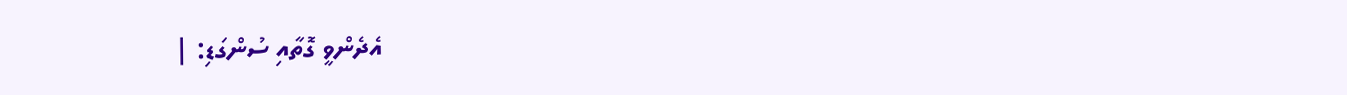އެދެންވީ ގޮތާއި ސުންގަޑި: |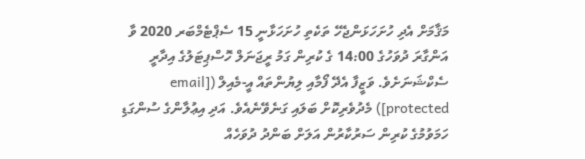މަޤާމަށް އެދި ހުށަހަޅަންޖެހޭ ތަކެތި ހުށަހަޅާނީ 15 ސެޕްޓެމްބަރ 2020 ވާ އަންގާރަ ދުވަހުގެ 14:00 ގެ ކުރިން ގަމު ރީޖަނަލް ހޮސްޕިޓަލުގެ އިދާރީ ސެކްޝަނަށެވެ. ވަޒީފާ އެދޭ ފޯމާއި ލިޔުންތައް އީ-މެއިލް ([email protected]) މެދުވެރިކޮށް ބަލައި ގަނެވޭނެއެވެ. އަދި އިޢުލާންގެ ސުންގަޑި ހަމަވުމުގެ ކުރިން ސަރުކާރުން އަލަށް ބަންދު ދުވަހެއް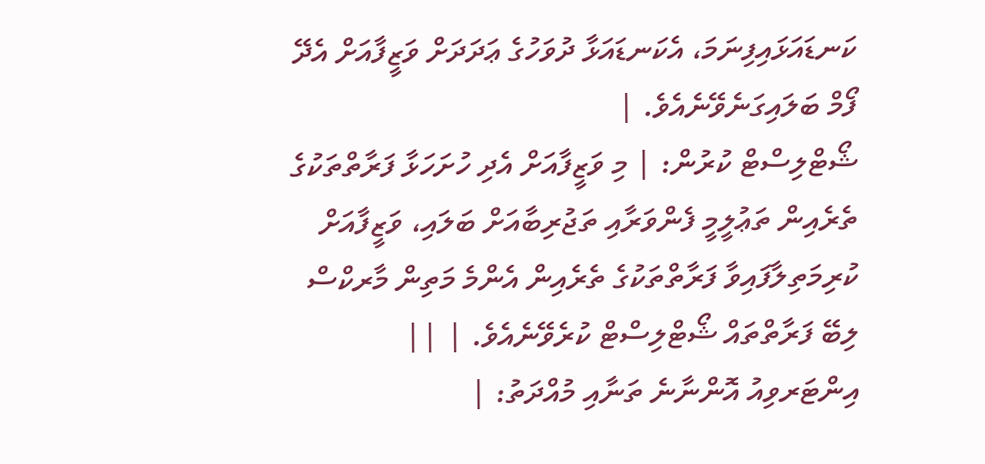ކަނޑައަޅައިފިނަމަ، އެކަނޑައަޅާ ދުވަހުގެ ޢަދަދަށް ވަޒީފާއަށް އެދޭ ފޯމް ބަލައިގަނެވޭނެއެވެ. |
ޝޯޓްލިސްޓް ކުރުން: | މި ވަޒީފާއަށް އެދި ހުށަހަޅާ ފަރާތްތަކުގެ ތެރެއިން ތަޢުލީމީ ފެންވަރާއި ތަޖުރިބާއަށް ބަލައި، ވަޒީފާއަށް ކުރިމަތިލާފައިވާ ފަރާތްތަކުގެ ތެރެއިން އެންމެ މަތިން މާރކްސް ލިބޭ ފަރާތްތައް ޝޯޓްލިސްޓް ކުރެވޭނެއެވެ. | ||
އިންޓަރވިއު އޮންނާނެ ތަނާއި މުއްދަތު: |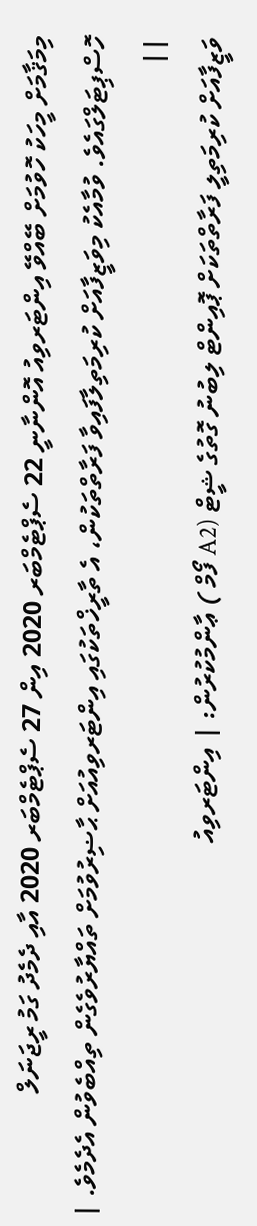މިމަޤާމަށް މީހަކު ހޮވުމަށް ބޭއްވޭ އިންޓަރވިއު އޮންނާނީ 22 ސެޕްޓެމްބަރ 2020 އިން 27 ސެޕްޓެމްބަރ 2020 އާއި ދެމެދު ގަމު ރީޖަނަލް ހޮސްޕިޓަލްގައެވެ. ވުމާއެކު މިވަޒީފާއަށް ކުރިމަތިލާފައިވާ ފަރާތްތަކުން، އެ ތާރީޚްތަކުގައި އިންޓަރވިއުއަށް ޙާޟިރުވުމަށް ތައްޔާރުވެގެން ތިއްބެވުން އެދެމެވެ. | ||
ވަޒީފާއަށް ކުރިމަތިލީ ފަރާތްތަކަށް ޕޮއިންޓް ލިބުނު ގޮތުގެ ޝީޓް (A2 ފޯމް ) ޢާންމުކުރުން: | އިންޓަރވިއު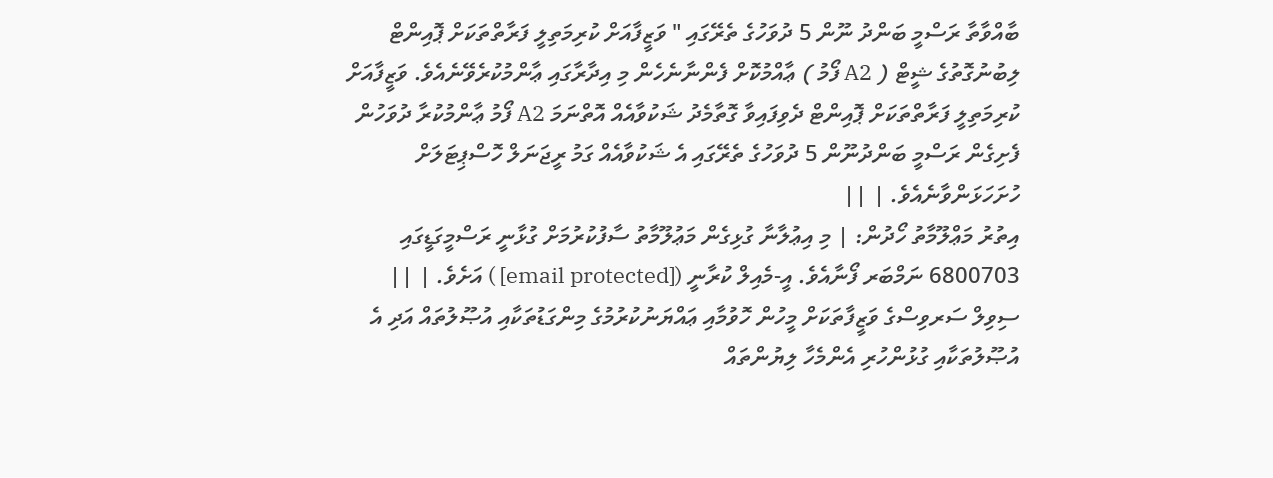ބާއްވާތާ ރަސްމީ ބަންދު ނޫން 5 ދުވަހުގެ ތެރޭގައި " ވަޒީފާއަށް ކުރިމަތިލީ ފަރާތްތަކަށް ޕޮއިންޓް ލިބުނުގޮތުގެ ޝީޓް ( A2 ފޯމު ) ޢާއްމުކޮށް ފެންނާނެހެން މި އިދާރާގައި ޢާންމުކުރެވޭނެއެވެ. ވަޒީފާއަށް ކުރިމަތިލީ ފަރާތްތަކަށް ޕޮއިންޓް ދެވިފައިވާ ގޮތާމެދު ޝަކުވާއެއް އޮތްނަމަ A2 ފޯމު ޢާންމުކުރާ ދުވަހުން ފެށިގެން ރަސްމީ ބަންދުނޫން 5 ދުވަހުގެ ތެރޭގައި އެ ޝަކުވާއެއް ގަމު ރީޖަނަލް ހޮސްޕިޓަލަށް ހުށަހަޅަންވާނެއެވެ. | ||
އިތުރު މަޢްލޫމާތު ހޯދުން: | މި އިޢުލާނާ ގުޅިގެން މަޢުލޫމާތު ސާފުކުރުމަށް ގުޅާނީ ރަސްމީގަޑީގައި 6800703 ނަމްބަރ ފޯނާއެވެ. އީ-މެއިލް ކުރާނީ ([email protected] ) އަށެވެ. | ||
ސިވިލް ސަރވިސްގެ ވަޒީފާތަކަށް މީހުން ހޮވުމާއި ޢައްޔަނުކުރުމުގެ މިންގަޑުތަކާއި އުޞޫލުތައް އަދި އެ އުޞޫލުތަކާއި ގުޅުންހުރި އެންމެހާ ލިޔުންތައް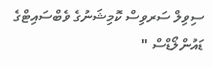ސިވިލް ސަރވިސް ކޮމިޝަނުގެ ވެބްސައިޓްގެ ޑައުންލޯޑްސް "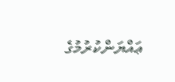ޢައްޔަންކުރުމުގެ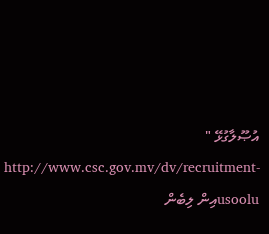އުޞޫލާގުޅޭ " http://www.csc.gov.mv/dv/recruitment-usooluއިން ލިބެން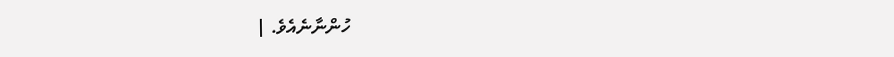ހުންނާނެއެވެ. |